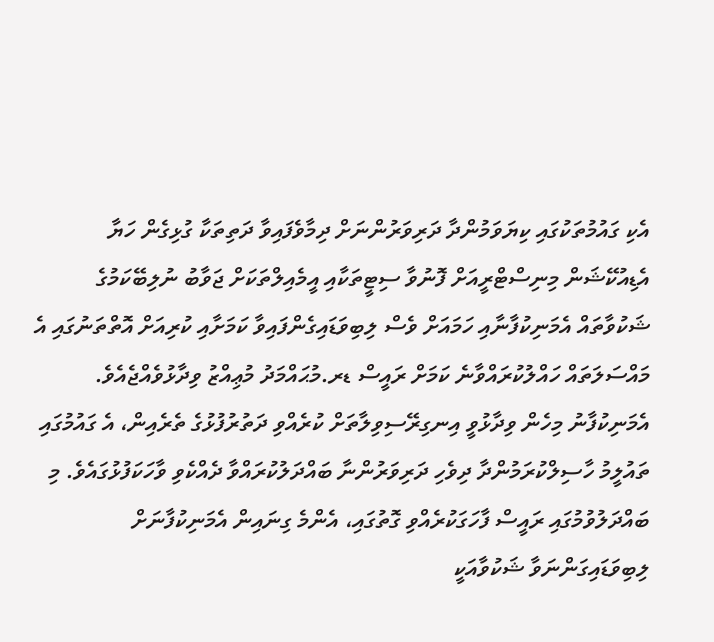އެކި ގައުމުތަކުގައި ކިޔަވަމުންދާ ދަރިވަރުންނަށް ދިމާވެފައިވާ ދަތިތަކާ ގުޅިގެން ހަޔާ އެޑިއުކޭޝަން މިނިސްޓްރީއަށް ފޮނުވާ ސިޓީތަކާއި އީމެއިލްތަކަށް ޖަވާބު ނުލިބޭކަމުގެ ޝަކުވާތައް އެމަނިކުފާނާއި ހަމައަށް ވެސް ލިބިވަޑައިގެންފައިވާ ކަމަށާއި ކުރިއަށް އޮތްތަނުގައި އެ މައްސަލަތައް ހައްލުކުރައްވާނެ ކަމަށް ރައީސް ޑރ.މުޙައްމަދު މުޢިއްޒު ވިދާޅުވެއްޖެއެވެ.
އެމަނިކުފާނު މިހެން ވިދާޅުވީ އިނގިރޭސިވިލާތަށް ކުރެއްވި ދަތުރުފުޅުގެ ތެރެއިން، އެ ގައުމުގައި ތައުލީމު ހާސިލްކުރަމުންދާ ދިވެހި ދަރިވަރުންނާ ބައްދަލުކުރައްވާ ދެއްކެވި ވާހަކަފުޅުގައެވެ. މި ބައްދަލުވުމުގައި ރައީސް ފާހަގަކުރެއްވި ގޮތުގައި، އެންމެ ގިނައިން އެމަނިކުފާނަށް ލިބިވަޑައިގަންނަވާ ޝަކުވާއަކީ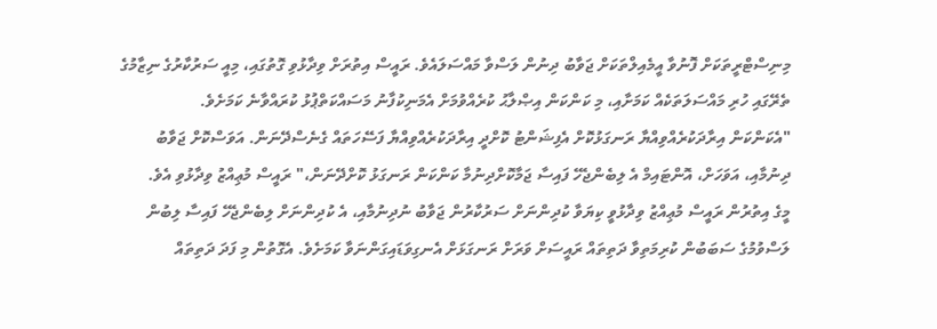މިނިސްޓްރީތަކަށް ފޮނުވާ އީމެއިލްތަކަށް ޖަވާބު ދިނުން ލަސްވާ މައްސަލައެވެ. ރައީސް އިތުރަށް ވިދާޅުވި ގޮތުގައި، މިއީ ސަރުކާރުގެ ނިޒާމުގެ ތެރޭގައި ހުރި މައްސަލަތަކެއް ކަމަށާއި، މި ކަންކަން އިޞްލާޙު ކުރެއްވުމަށް އެމަނިކުފާނު މަސައްކަތްޕުޅު ކުރައްވާނެ ކަމަށެވެ.
"އެކަންކަން އިރާދަކުރެއްވިއްޔާ ރަނގަޅުކޮށް އެފިޝަންޓު ކޮށްދީ އިރާދަކުރެއްވިއްޔާ ފަސޭހަތައް ގެނެސްދޭނަން. އަވަސްކޮށް ޖަވާބު ދިނުމާއި، އަވަހަށް، އޮންޓައިމް އެ ލިބެންޖެހޭ ފައިސާ ޖަމާކޮށްދިނުމާ ކަންކަން ރަނގަޅު ކޮށްދޭނަން،" ރައީސް މުޢިއްޒު ވިދާޅުވި އެވެ.
މީގެ އިތުރުން ރައީސް މުޢިއްޒު ވިދާޅުވީ ކިޔަވާ ކުދިންނަށް ސަރުކާރުން ޖަވާބު ނުދިނުމާއި، އެ ކުދިންނަށް ލިބެންޖެހޭ ފައިސާ ލިބުން ލަސްވުމުގެ ސަބަބުން ކުރިމަތިވާ ދަތިތައް ރައީސަށް ވަރަށް ރަނގަޅަށް އެނގިވަޑައިގަންނަވާ ކަމަށެވެ. އެގޮތުން މި ފަދަ ދަތިތައް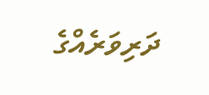ދަރިވަރެއްގެ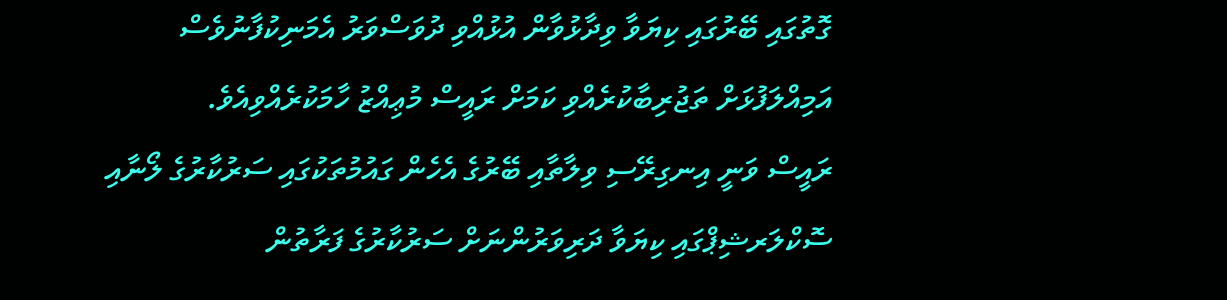ގޮތުގައި ބޭރުގައި ކިޔަވާ ވިދާޅުވާން އުޅުއްވި ދުވަސްވަރު އެމަނިކުފާނުވެސް އަމިއްލަފުޅަށް ތަޖުރިބާކުރެއްވި ކަމަށް ރައީސް މުޢިއްޒު ހާމަކުރެއްވިއެވެ.
ރައީސް ވަނީ އިނގިރޭސި ވިލާތާއި ބޭރުގެ އެހެން ގައުމުތަކުގައި ސަރުކާރުގެ ލޯނާއި ސޮކްލަރޝިޕްގައި ކިޔަވާ ދަރިވަރުންނަށް ސަރުކާރުގެ ފަރާތުން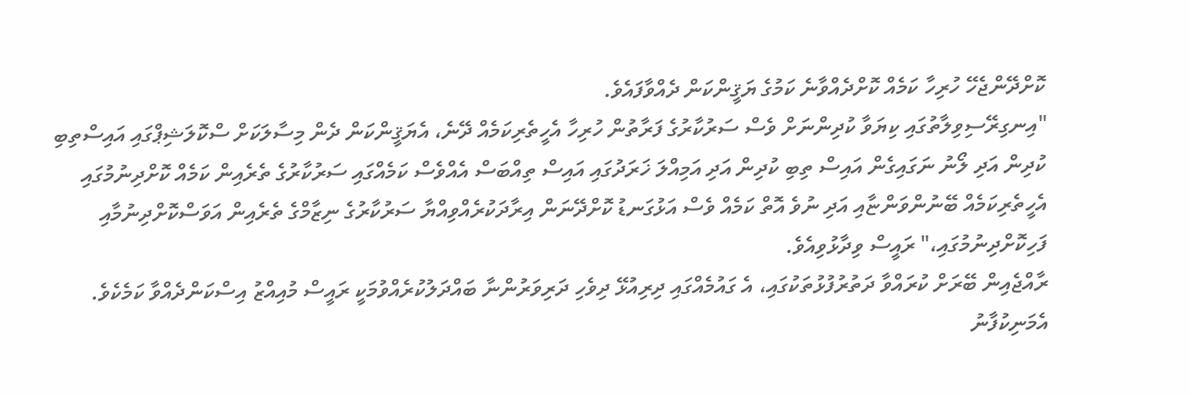ކޮށްދޭންޖެހޭ ހުރިހާ ކަމެއް ކޮށްދެއްވާނެ ކަމުގެ ޔަޤީންކަން ދެއްވާފައެވެ.
"އިނގިރޭސިވިލާތުގައި ކިޔަވާ ކުދިންނަށް ވެސް ސަރުކާރުގެ ފަރާތުން ހުރިހާ އެހީތެރިކަމެއް ދޭނެ، އެޔަޤީންކަން ދެން މިސާލަކަށް ސްކޮލަޝިޕްގައި އައިސްތިބި ކުދިން އަދި ލޯނު ނަގައިގެން އައިސް ތިބި ކުދިން އަދި އަމިއްލަ ޚަރަދުގައި އައިސް ތިއްބަސް އެއްވެސް ކަމެއްގައި ސަރުކާރުގެ ތެރެއިން ކަމެއް ކޮށްދިނުމުގައި އެހީތެރިކަމެއް ބޭނުންވަންޏާއި އަދި ނުވެ އޮތް ކަމެއް ވެސް އަޅުގަނޑު ކޮށްދޭނަން އިރާދަކުރެއްވިއްޔާ ސަރުކާރުގެ ނިޒާމްގެ ތެރެއިން އަވަސްކޮށްދިނުމާއި ފަހިކޮށްދިނުމުގައި،" ރައީސް ވިދާޅުވިއެވެ.
ރާއްޖެއިން ބޭރަށް ކުރައްވާ ދަތުރުފުޅުތަކުގައި، އެ ގައުމެއްގައި ދިރިއުޅޭ ދިވެހި ދަރިވަރުންނާ ބައްދަލުކުރެއްވުމަކީ ރައީސް މުއިއްޒު އިސްކަންދެއްވާ ކަމެކެވެ.
އެމަނިކުފާނު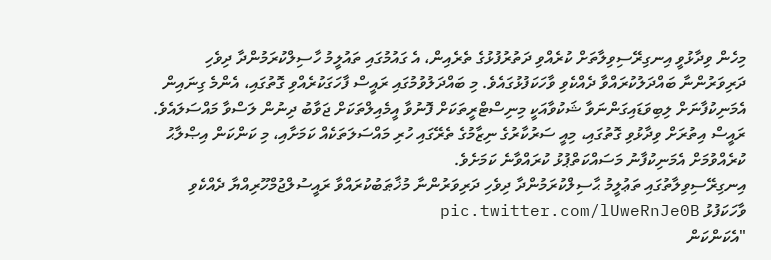މިހެން ވިދާޅުވީ އިނގިރޭސިވިލާތަށް ކުރެއްވި ދަތުރުފުޅުގެ ތެރެއިން، އެ ގައުމުގައި ތައުލީމު ހާސިލްކުރަމުންދާ ދިވެހި ދަރިވަރުންނާ ބައްދަލުކުރައްވާ ދެއްކެވި ވާހަކަފުޅުގައެވެ. މި ބައްދަލުވުމުގައި ރައީސް ފާހަގަކުރެއްވި ގޮތުގައި، އެންމެ ގިނައިން އެމަނިކުފާނަށް ލިބިވަޑައިގަންނަވާ ޝަކުވާއަކީ މިނިސްޓްރީތަކަށް ފޮނުވާ އީމެއިލްތަކަށް ޖަވާބު ދިނުން ލަސްވާ މައްސަލައެވެ. ރައީސް އިތުރަށް ވިދާޅުވި ގޮތުގައި، މިއީ ސަރުކާރުގެ ނިޒާމުގެ ތެރޭގައި ހުރި މައްސަލަތަކެއް ކަމަށާއި، މި ކަންކަން އިޞްލާޙު ކުރެއްވުމަށް އެމަނިކުފާނު މަސައްކަތްޕުޅު ކުރައްވާނެ ކަމަށެވެ.
އިނގިރޭސިވިލާތުގައި ތަޢުލީމު ޙާސިލްކުރަމުންދާ ދިވެހި ދަރިވަރުންނާ މުޚާޠަބުކުރައްވާ ރައީސުލްޖުމްހޫރިއްޔާ ދެއްކެވި ވާހަކަފުޅު pic.twitter.com/lUweRnJe0B
"އެކަންކަން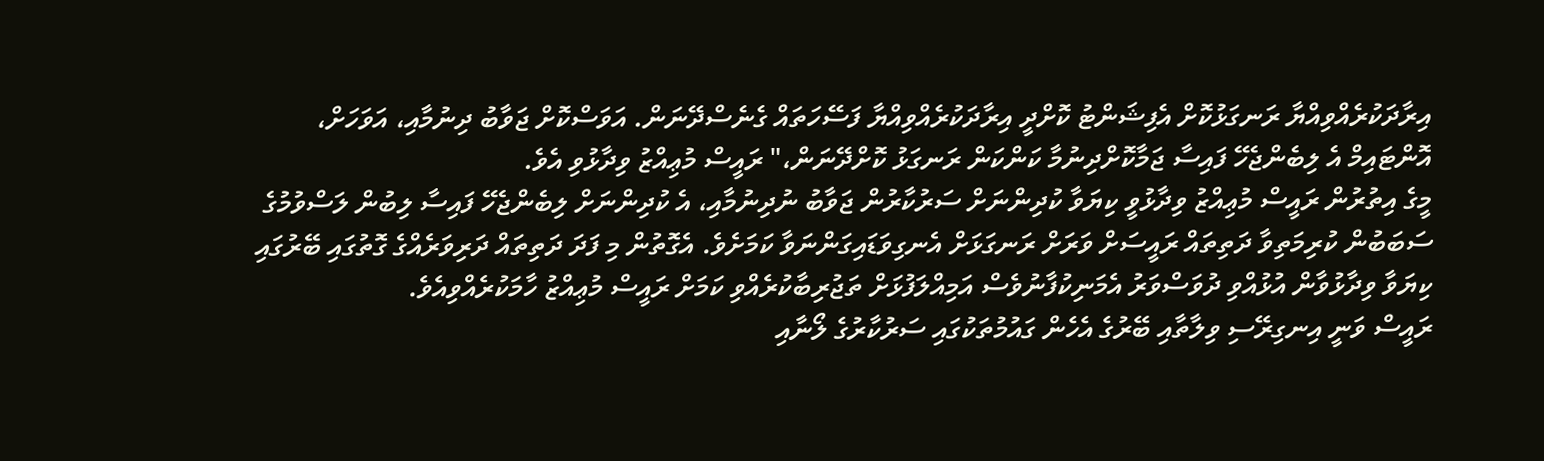އިރާދަކުރެއްވިއްޔާ ރަނގަޅުކޮށް އެފިޝަންޓު ކޮށްދީ އިރާދަކުރެއްވިއްޔާ ފަސޭހަތައް ގެނެސްދޭނަން. އަވަސްކޮށް ޖަވާބު ދިނުމާއި، އަވަހަށް، އޮންޓައިމް އެ ލިބެންޖެހޭ ފައިސާ ޖަމާކޮށްދިނުމާ ކަންކަން ރަނގަޅު ކޮށްދޭނަން،" ރައީސް މުޢިއްޒު ވިދާޅުވި އެވެ.
މީގެ އިތުރުން ރައީސް މުޢިއްޒު ވިދާޅުވީ ކިޔަވާ ކުދިންނަށް ސަރުކާރުން ޖަވާބު ނުދިނުމާއި، އެ ކުދިންނަށް ލިބެންޖެހޭ ފައިސާ ލިބުން ލަސްވުމުގެ ސަބަބުން ކުރިމަތިވާ ދަތިތައް ރައީސަށް ވަރަށް ރަނގަޅަށް އެނގިވަޑައިގަންނަވާ ކަމަށެވެ. އެގޮތުން މި ފަދަ ދަތިތައް ދަރިވަރެއްގެ ގޮތުގައި ބޭރުގައި ކިޔަވާ ވިދާޅުވާން އުޅުއްވި ދުވަސްވަރު އެމަނިކުފާނުވެސް އަމިއްލަފުޅަށް ތަޖުރިބާކުރެއްވި ކަމަށް ރައީސް މުޢިއްޒު ހާމަކުރެއްވިއެވެ.
ރައީސް ވަނީ އިނގިރޭސި ވިލާތާއި ބޭރުގެ އެހެން ގައުމުތަކުގައި ސަރުކާރުގެ ލޯނާއި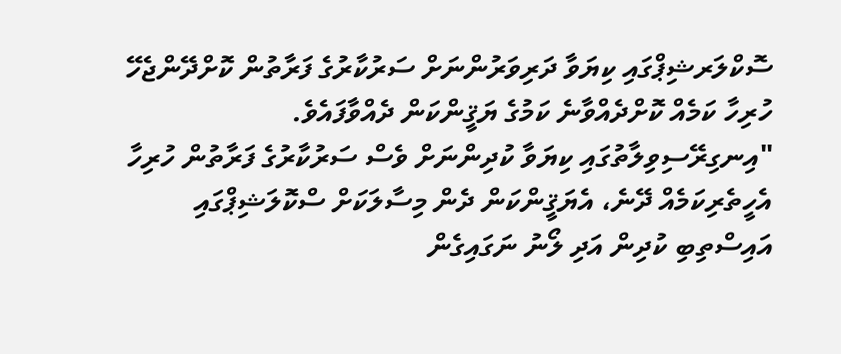ސޮކްލަރޝިޕްގައި ކިޔަވާ ދަރިވަރުންނަށް ސަރުކާރުގެ ފަރާތުން ކޮށްދޭންޖެހޭ ހުރިހާ ކަމެއް ކޮށްދެއްވާނެ ކަމުގެ ޔަޤީންކަން ދެއްވާފައެވެ.
"އިނގިރޭސިވިލާތުގައި ކިޔަވާ ކުދިންނަށް ވެސް ސަރުކާރުގެ ފަރާތުން ހުރިހާ އެހީތެރިކަމެއް ދޭނެ، އެޔަޤީންކަން ދެން މިސާލަކަށް ސްކޮލަޝިޕްގައި އައިސްތިބި ކުދިން އަދި ލޯނު ނަގައިގެން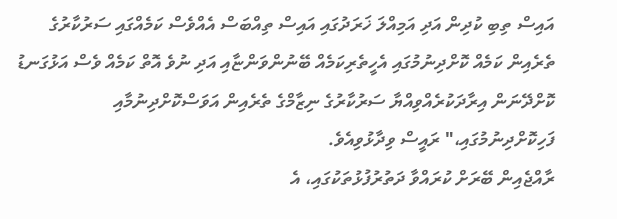އައިސް ތިބި ކުދިން އަދި އަމިއްލަ ޚަރަދުގައި އައިސް ތިއްބަސް އެއްވެސް ކަމެއްގައި ސަރުކާރުގެ ތެރެއިން ކަމެއް ކޮށްދިނުމުގައި އެހީތެރިކަމެއް ބޭނުންވަންޏާއި އަދި ނުވެ އޮތް ކަމެއް ވެސް އަޅުގަނޑު ކޮށްދޭނަން އިރާދަކުރެއްވިއްޔާ ސަރުކާރުގެ ނިޒާމްގެ ތެރެއިން އަވަސްކޮށްދިނުމާއި ފަހިކޮށްދިނުމުގައި،" ރައީސް ވިދާޅުވިއެވެ.
ރާއްޖެއިން ބޭރަށް ކުރައްވާ ދަތުރުފުޅުތަކުގައި، އެ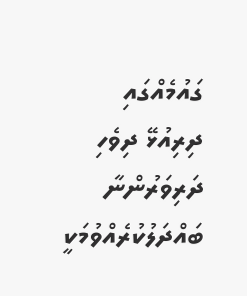ގައުމެއްގައި ދިރިއުޅޭ ދިވެހި ދަރިވަރުންނާ ބައްދަލުކުރެއްވުމަކީ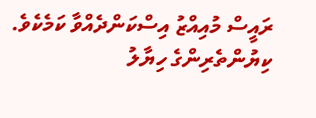ރައީސް މުއިއްޒު އިސްކަންދެއްވާ ކަމެކެވެ.
ކިޔުންތެރިންގެ ހިޔާލު